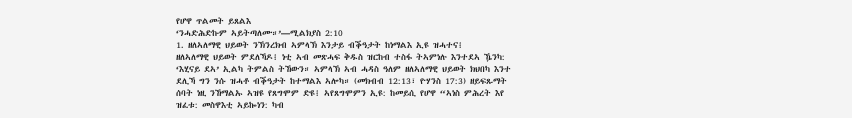የሆዋ ጥልመት ይጸልእ
‘ንሓድሕድኩም ኣይትጣለሙ።’—ሚልክያስ 2:10
1. ዘለኣለማዊ ህይወት ንኽንረክብ ኣምላኽ እንታይ ብቕዓታት ከነማልእ ኢዩ ዝሓተና፧
ዘለኣለማዊ ህይወት ምደለኻዶ፧ ነቲ ኣብ መጽሓፍ ቅዱስ ዝርከብ ተስፋ ትኣምነሉ እንተደኣ ዄንካ: ‘እሂናይ ደኣ’ ኢልካ ትምልስ ትኸውን። ኣምላኽ ኣብ ሓዳስ ዓለም ዘለኣለማዊ ህይወት ክህበካ እንተ ደሊኻ ግን ንሱ ዝሓቶ ብቕዓታት ከተማልእ ኣሎካ። (መክብብ 12:13፣ ዮሃንስ 17:3) ዘይፍጹማት ሰባት ነዚ ንኸማልኡ ኣዝዩ የጸግሞም ድዩ፧ ኣየጸግሞምን ኢዩ: ከመይሲ የሆዋ “ኣነስ ምሕረት እየ ዝፈቱ: መስዋእቲ ኣይኰነን: ካብ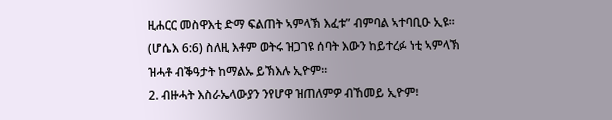ዚሐርር መስዋእቲ ድማ ፍልጠት ኣምላኽ እፈቱ” ብምባል ኣተባቢዑ ኢዩ። (ሆሴእ 6:6) ስለዚ እቶም ወትሩ ዝጋገዩ ሰባት እውን ከይተረፉ ነቲ ኣምላኽ ዝሓቶ ብቕዓታት ከማልኡ ይኽእሉ ኢዮም።
2. ብዙሓት እስራኤላውያን ንየሆዋ ዝጠለምዎ ብኸመይ ኢዮም፧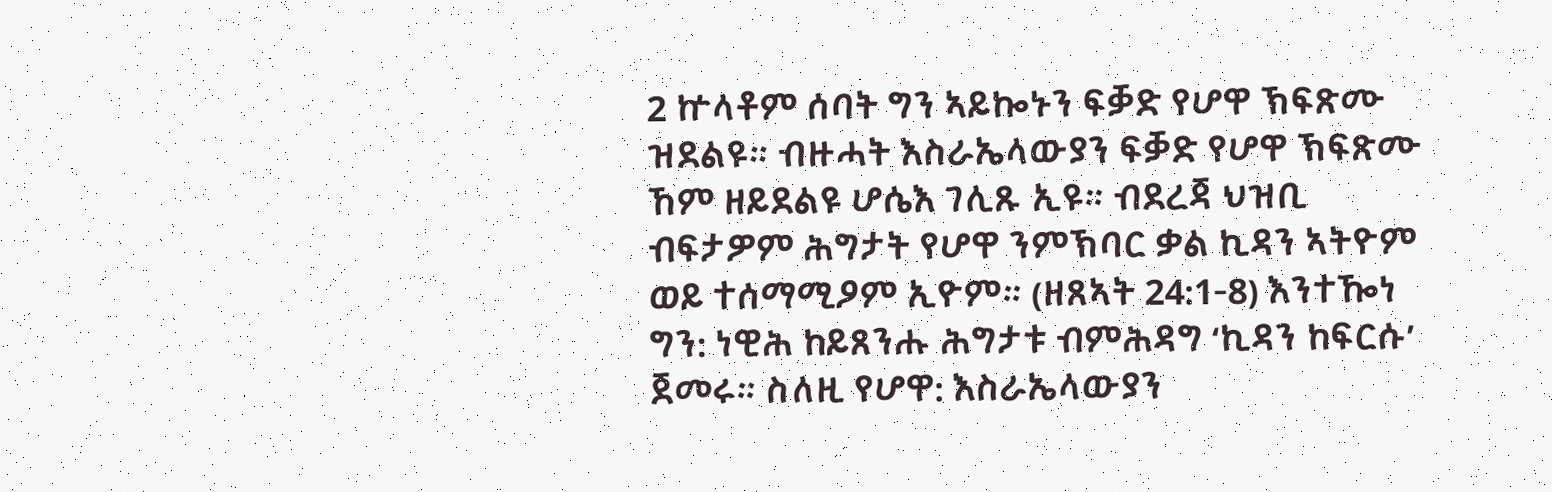2 ኵላቶም ሰባት ግን ኣይኰኑን ፍቓድ የሆዋ ኽፍጽሙ ዝደልዩ። ብዙሓት እስራኤላውያን ፍቓድ የሆዋ ኽፍጽሙ ኸም ዘይደልዩ ሆሴእ ገሊጹ ኢዩ። ብደረጃ ህዝቢ ብፍታዎም ሕግታት የሆዋ ንምኽባር ቃል ኪዳን ኣትዮም ወይ ተሰማሚዖም ኢዮም። (ዘጸኣት 24:1-8) እንተዀነ ግን: ነዊሕ ከይጸንሑ ሕግታቱ ብምሕዳግ ‘ኪዳን ከፍርሱ’ ጀመሩ። ስለዚ የሆዋ: እስራኤላውያን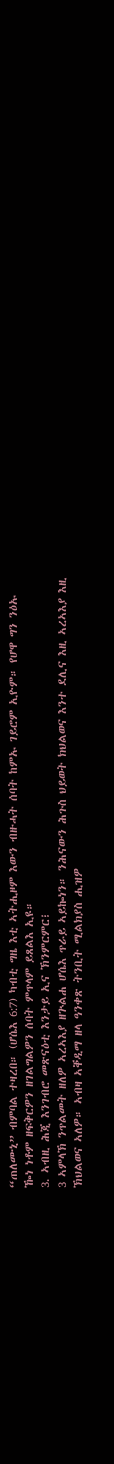“ጠለሙኒ” ብምባል ተዛረበ። (ሆሴእ 6:7) ካብቲ ግዜ እቲ ኣትሒዞም እውን ብዙሓት ሰባት ከምኡ ገይሮም ኢዮም። የሆዋ ግን ንዕኡ ዀነ ነቶም ዘፍቅርዎን ዘገልግልዎን ሰባት ምጥላም ይጸልእ ኢዩ።
3. ኣብዚ ሕጂ እንገብሮ መጽናዕቲ እንታይ ኢና ኽንምርምር፧
3 ኣምላኽ ንጥልመት ዘለዎ ኣረኣእያ ዘጕልሐ ሆሴእ ጥራይ ኣይኰነን። ንሕናውን ሕጉስ ህይወት ክህልወና እንተ ደሊና እዚ ኣረኣእያ እዚ ኽህልወና ኣለዎ። ኣብዛ ኣቐዲማ ዘላ ዓንቀጽ ትንቢት ሚልክያስ ሒዝዎ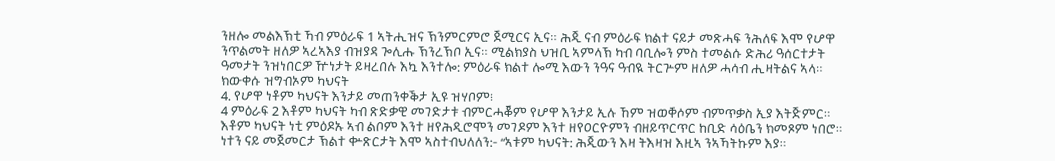ንዘሎ መልእኽቲ ኻብ ምዕራፍ 1 ኣትሒዝና ኽንምርምሮ ጀሚርና ኢና። ሕጂ ናብ ምዕራፍ ክልተ ናይታ መጽሓፍ ንሕለፍ እሞ የሆዋ ንጥልመት ዘለዎ ኣረኣእያ ብዝያዳ ጐሊሑ ኽንረኽቦ ኢና። ሚልክያስ ህዝቢ ኣምላኽ ካብ ባቢሎን ምስ ተመልሱ ድሕሪ ዓሰርተታት ዓመታት ንዝነበርዎ ዅነታት ይዛረበሉ እኳ እንተሎ: ምዕራፍ ክልተ ሎሚ እውን ንዓና ዓብዪ ትርጕም ዘለዎ ሓሳብ ሒዛትልና ኣላ።
ክውቀሱ ዝግብኦም ካህናት
4. የሆዋ ነቶም ካህናት እንታይ መጠንቀቕታ ኢዩ ዝሃቦም፧
4 ምዕራፍ 2 እቶም ካህናት ካብ ጽድቃዊ መገድታቱ ብምርሓቖም የሆዋ እንታይ ኢሉ ኸም ዝወቐሶም ብምጥቃስ ኢያ እትጅምር። እቶም ካህናት ነቲ ምዕዶኡ ኣብ ልቦም እንተ ዘየሕዲሮሞን መገዶም እንተ ዘየዐርዮምን ብዘይጥርጥር ከቢድ ሳዕቤን ክመጾም ነበሮ። ነተን ናይ መጀመርታ ኽልተ ቍጽርታት እሞ ኣስተብህለለን:- “ኣቱም ካህናት: ሕጂውን እዛ ትእዛዝ እዚኣ ንኣኻትኩም እያ።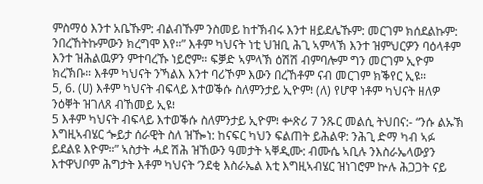ምስማዕ እንተ አቤኹም: ብልብኹም ንስመይ ከተኽብሩ እንተ ዘይደሌኹም: መርገም ክሰደልኩም: ንበረኸትኩምውን ክረግሞ እየ።” እቶም ካህናት ነቲ ህዝቢ ሕጊ ኣምላኽ እንተ ዝምህርዎን ባዕላቶም እንተ ዝሕልዉዎን ምተባረኹ ነይሮም። ፍቓድ ኣምላኽ ዕሽሽ ብምባሎም ግን መርገም ኢዮም ክረኽቡ። እቶም ካህናት ንኻልእ እንተ ባሪኾም እውን በረኸቶም ናብ መርገም ክቕየር ኢዩ።
5, 6. (ሀ) እቶም ካህናት ብፍላይ እተወቕሱ ስለምንታይ ኢዮም፧ (ለ) የሆዋ ነቶም ካህናት ዘለዎ ንዕቐት ዝገለጸ ብኸመይ ኢዩ፧
5 እቶም ካህናት ብፍላይ እተወቕሱ ስለምንታይ ኢዮም፧ ቍጽሪ 7 ንጹር መልሲ ትህበና:- “ንሱ ልኡኽ እግዚኣብሄር ጐይታ ሰራዊት ስለ ዝዀነ: ከናፍር ካህን ፍልጠት ይሕልዋ: ንሕጊ ድማ ካብ ኣፉ ይደልዩ እዮም።” ኣስታት ሓደ ሽሕ ዝኸውን ዓመታት ኣቐዲሙ: ብሙሴ ኣቢሉ ንእስራኤላውያን እተዋህቦም ሕግታት እቶም ካህናት ‘ንደቂ እስራኤል እቲ እግዚኣብሄር ዝነገሮም ኵሉ ሕጋጋት ናይ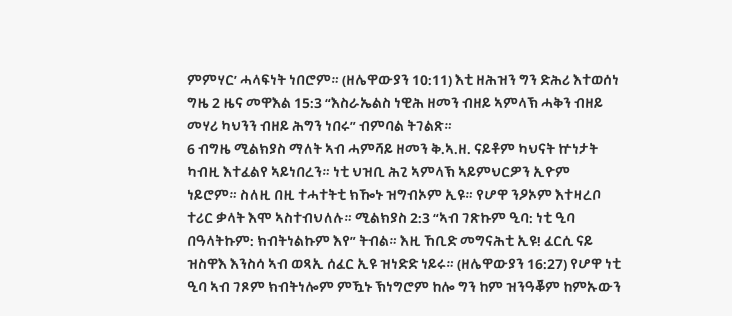ምምሃር’ ሓላፍነት ነበሮም። (ዘሌዋውያን 10:11) እቲ ዘሕዝን ግን ድሕሪ እተወሰነ ግዜ 2 ዜና መዋእል 15:3 “እስራኤልስ ነዊሕ ዘመን ብዘይ ኣምላኽ ሓቅን ብዘይ መሃሪ ካህንን ብዘይ ሕግን ነበሩ” ብምባል ትገልጽ።
6 ብግዜ ሚልክያስ ማለት ኣብ ሓምሻይ ዘመን ቅ.ኣ.ዘ. ናይቶም ካህናት ኵነታት ካብዚ እተፈልየ ኣይነበረን። ነቲ ህዝቢ ሕጊ ኣምላኽ ኣይምህርዎን ኢዮም ነይሮም። ስለዚ በዚ ተሓተትቲ ክዀኑ ዝግብኦም ኢዩ። የሆዋ ንዖኦም እተዛረቦ ተሪር ቃላት እሞ ኣስተብህለሉ። ሚልክያስ 2:3 “ኣብ ገጽኩም ዒባ: ነቲ ዒባ በዓላትኩም: ክብትነልኩም እየ” ትብል። እዚ ኸቢድ መግናሕቲ ኢዩ! ፈርሲ ናይ ዝስዋእ እንስሳ ኣብ ወጻኢ ሰፈር ኢዩ ዝነድድ ነይሩ። (ዘሌዋውያን 16:27) የሆዋ ነቲ ዒባ ኣብ ገጾም ክብትነሎም ምዃኑ ኽነግሮም ከሎ ግን ከም ዝንዓቖም ከምኡውን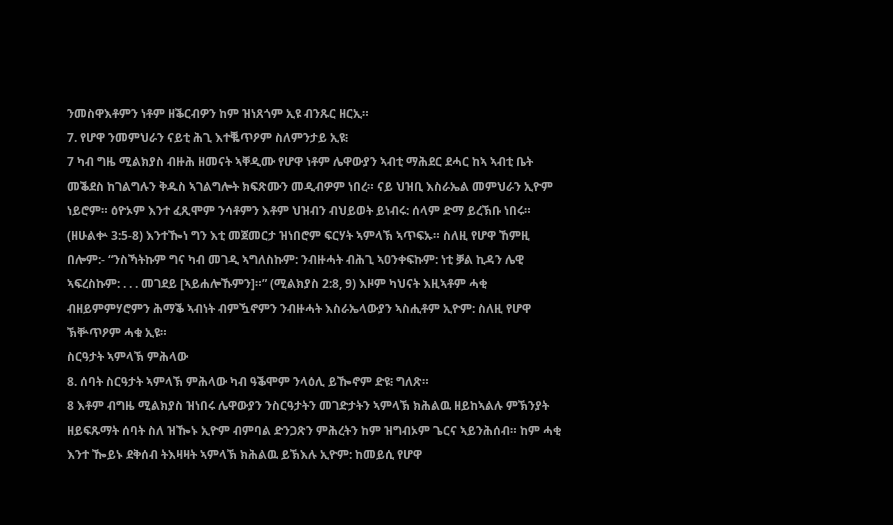ንመስዋእቶምን ነቶም ዘቕርብዎን ከም ዝነጸጎም ኢዩ ብንጹር ዘርኢ።
7. የሆዋ ንመምህራን ናይቲ ሕጊ እተቘጥዖም ስለምንታይ ኢዩ፧
7 ካብ ግዜ ሚልክያስ ብዙሕ ዘመናት ኣቐዲሙ የሆዋ ነቶም ሌዋውያን ኣብቲ ማሕደር ደሓር ከኣ ኣብቲ ቤት መቕደስ ከገልግሉን ቅዱስ ኣገልግሎት ክፍጽሙን መዲብዎም ነበረ። ናይ ህዝቢ እስራኤል መምህራን ኢዮም ነይሮም። ዕዮኦም እንተ ፈጺሞም ንሳቶምን እቶም ህዝብን ብህይወት ይነብሩ: ሰላም ድማ ይረኽቡ ነበሩ። (ዘሁልቍ 3:5-8) እንተዀነ ግን እቲ መጀመርታ ዝነበሮም ፍርሃት ኣምላኽ ኣጥፍኡ። ስለዚ የሆዋ ኸምዚ በሎም:- “ንስኻትኩም ግና ካብ መገዲ ኣግለስኩም: ንብዙሓት ብሕጊ ኣዐንቀፍኩም: ነቲ ቓል ኪዳን ሌዊ ኣፍረስኩም: . . . መገደይ [ኣይሐሎኹምን]።” (ሚልክያስ 2:8, 9) እዞም ካህናት እዚኣቶም ሓቂ ብዘይምምሃሮምን ሕማቕ ኣብነት ብምዃኖምን ንብዙሓት እስራኤላውያን ኣስሒቶም ኢዮም: ስለዚ የሆዋ ኽቝጥዖም ሓቁ ኢዩ።
ስርዓታት ኣምላኽ ምሕላው
8. ሰባት ስርዓታት ኣምላኽ ምሕላው ካብ ዓቕሞም ንላዕሊ ይዀኖም ድዩ፧ ግለጽ።
8 እቶም ብግዜ ሚልክያስ ዝነበሩ ሌዋውያን ንስርዓታትን መገድታትን ኣምላኽ ክሕልዉ ዘይከኣልሉ ምኽንያት ዘይፍጹማት ሰባት ስለ ዝዀኑ ኢዮም ብምባል ድንጋጽን ምሕረትን ከም ዝግብኦም ጌርና ኣይንሕሰብ። ከም ሓቂ እንተ ዀይኑ ደቅሰብ ትእዛዛት ኣምላኽ ክሕልዉ ይኽእሉ ኢዮም: ከመይሲ የሆዋ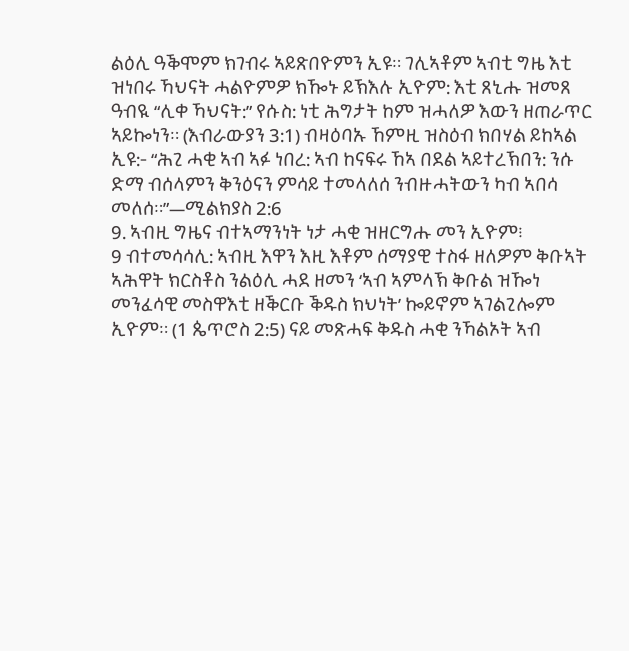ልዕሊ ዓቕሞም ክገብሩ ኣይጽበዮምን ኢዩ። ገሊኣቶም ኣብቲ ግዜ እቲ ዝነበሩ ኻህናት ሓልዮምዎ ክዀኑ ይኽእሉ ኢዮም: እቲ ጸኒሑ ዝመጸ ዓብዪ “ሊቀ ኻህናት:” የሱስ: ነቲ ሕግታት ከም ዝሓለዎ እውን ዘጠራጥር ኣይኰነን። (እብራውያን 3:1) ብዛዕባኡ ኸምዚ ዝስዕብ ክበሃል ይከኣል ኢዩ:- “ሕጊ ሓቂ ኣብ ኣፉ ነበረ: ኣብ ከናፍሩ ኸኣ በደል ኣይተረኽበን: ንሱ ድማ ብሰላምን ቅንዕናን ምሳይ ተመላለሰ ንብዙሓትውን ካብ ኣበሳ መለሰ።”—ሚልክያስ 2:6
9. ኣብዚ ግዜና ብተኣማንነት ነታ ሓቂ ዝዘርግሑ መን ኢዮም፧
9 ብተመሳሳሊ: ኣብዚ እዋን እዚ እቶም ሰማያዊ ተስፋ ዘለዎም ቅቡኣት ኣሕዋት ክርስቶስ ንልዕሊ ሓደ ዘመን ‘ኣብ ኣምላኽ ቅቡል ዝዀነ መንፈሳዊ መስዋእቲ ዘቕርቡ ቕዱስ ክህነት’ ኰይኖም ኣገልጊሎም ኢዮም። (1 ጴጥሮስ 2:5) ናይ መጽሓፍ ቅዱስ ሓቂ ንኻልኦት ኣብ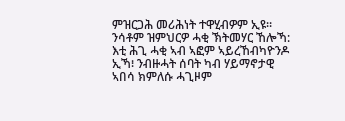ምዝርጋሕ መሪሕነት ተዋሂብዎም ኢዩ። ንሳቶም ዝምህርዎ ሓቂ ኽትመሃር ኸሎኻ: እቲ ሕጊ ሓቂ ኣብ ኣፎም ኣይረኸብካዮንዶ ኢኻ፧ ንብዙሓት ሰባት ካብ ሃይማኖታዊ ኣበሳ ክምለሱ ሓጊዞም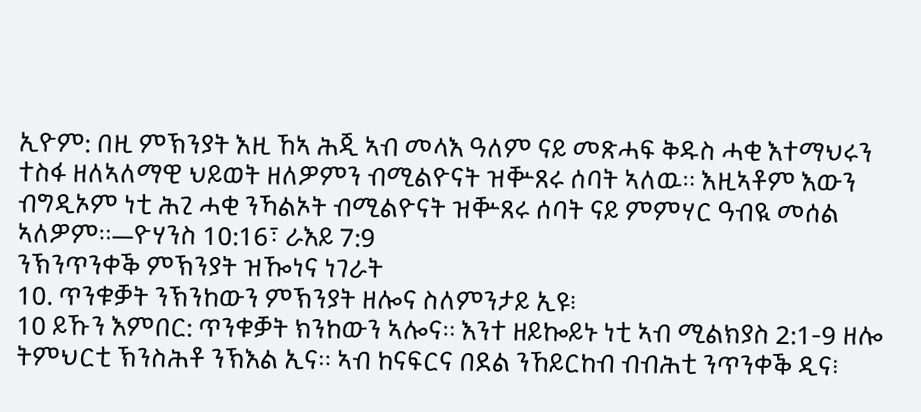ኢዮም: በዚ ምኽንያት እዚ ኸኣ ሕጂ ኣብ መላእ ዓለም ናይ መጽሓፍ ቅዱስ ሓቂ እተማህሩን ተስፋ ዘለኣለማዊ ህይወት ዘለዎምን ብሚልዮናት ዝቝጸሩ ሰባት ኣለዉ። እዚኣቶም እውን ብግዲኦም ነቲ ሕጊ ሓቂ ንኻልኦት ብሚልዮናት ዝቝጸሩ ሰባት ናይ ምምሃር ዓብዪ መሰል ኣለዎም።—ዮሃንስ 10:16፣ ራእይ 7:9
ንኽንጥንቀቕ ምኽንያት ዝዀነና ነገራት
10. ጥንቁቓት ንኽንከውን ምኽንያት ዘሎና ስለምንታይ ኢዩ፧
10 ይኹን እምበር: ጥንቁቓት ክንከውን ኣሎና። እንተ ዘይኰይኑ ነቲ ኣብ ሚልክያስ 2:1-9 ዘሎ ትምህርቲ ኽንስሕቶ ንኽእል ኢና። ኣብ ከናፍርና በደል ንኸይርከብ ብብሕቲ ንጥንቀቕ ዲና፧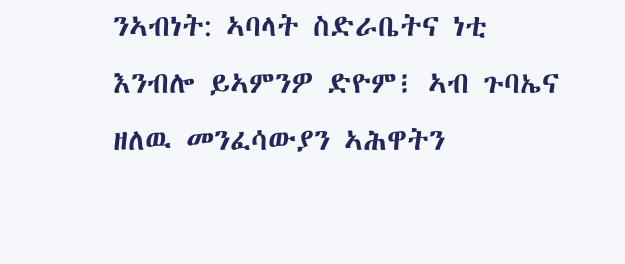ንኣብነት: ኣባላት ስድራቤትና ነቲ እንብሎ ይኣምንዎ ድዮም፧ ኣብ ጉባኤና ዘለዉ መንፈሳውያን ኣሕዋትን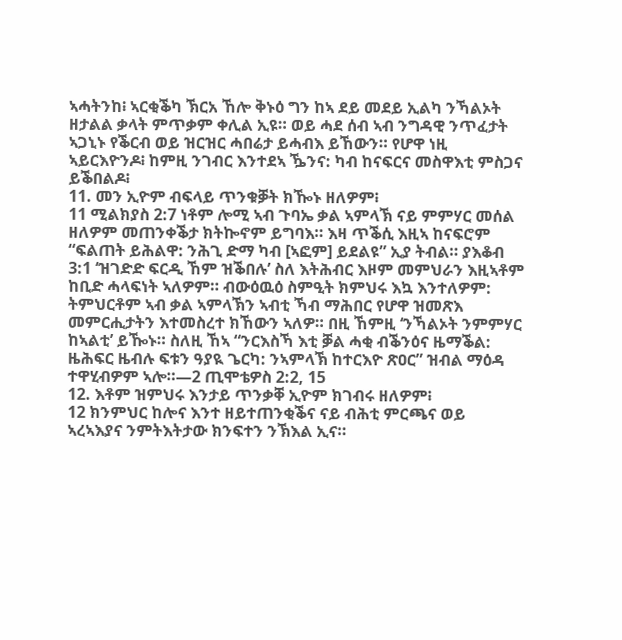ኣሓትንከ፧ ኣርቂቕካ ኽርአ ኸሎ ቅኑዕ ግን ከኣ ደይ መደይ ኢልካ ንኻልኦት ዘታልል ቃላት ምጥቃም ቀሊል ኢዩ። ወይ ሓደ ሰብ ኣብ ንግዳዊ ንጥፈታት ኣጋኒኑ የቕርብ ወይ ዝርዝር ሓበሬታ ይሓብእ ይኸውን። የሆዋ ነዚ ኣይርእዮንዶ፧ ከምዚ ንገብር እንተደኣ ዄንና: ካብ ከናፍርና መስዋእቲ ምስጋና ይቕበልዶ፧
11. መን ኢዮም ብፍላይ ጥንቁቓት ክዀኑ ዘለዎም፧
11 ሚልክያስ 2:7 ነቶም ሎሚ ኣብ ጉባኤ ቃል ኣምላኽ ናይ ምምሃር መሰል ዘለዎም መጠንቀቕታ ክትኰኖም ይግባእ። እዛ ጥቕሲ እዚኣ ከናፍሮም “ፍልጠት ይሕልዋ: ንሕጊ ድማ ካብ [ኣፎም] ይደልዩ” ኢያ ትብል። ያእቆብ 3:1 ‘ዝገድድ ፍርዲ ኸም ዝቕበሉ’ ስለ እትሕብር እዞም መምህራን እዚኣቶም ከቢድ ሓላፍነት ኣለዎም። ብውዕዉዕ ስምዒት ክምህሩ እኳ እንተለዎም: ትምህርቶም ኣብ ቃል ኣምላኽን ኣብቲ ኻብ ማሕበር የሆዋ ዝመጽእ መምርሒታትን እተመስረተ ክኸውን ኣለዎ። በዚ ኸምዚ ‘ንኻልኦት ንምምሃር ከኣልቲ’ ይዀኑ። ስለዚ ኸኣ “ንርእስኻ እቲ ቓል ሓቂ ብቕንዕና ዜማቕል: ዜሕፍር ዜብሉ ፍቱን ዓያዪ ጌርካ: ንኣምላኽ ከተርእዮ ጽዐር” ዝብል ማዕዳ ተዋሂብዎም ኣሎ።—2 ጢሞቴዎስ 2:2, 15
12. እቶም ዝምህሩ እንታይ ጥንቃቐ ኢዮም ክገብሩ ዘለዎም፧
12 ክንምህር ከሎና እንተ ዘይተጠንቂቕና ናይ ብሕቲ ምርጫና ወይ ኣረኣእያና ንምትእትታው ክንፍተን ንኽእል ኢና።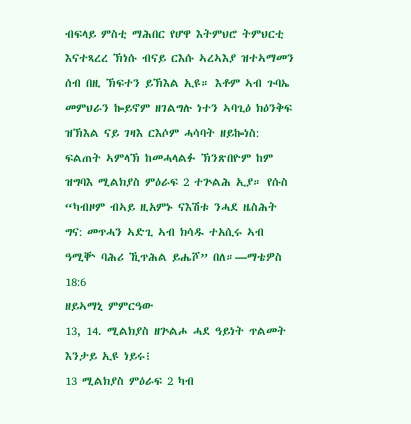ብፍላይ ምስቲ ማሕበር የሆዋ እትምህሮ ትምህርቲ እናተጻረረ ኽነሱ ብናይ ርእሱ ኣረኣእያ ዝተኣማመን ሰብ በዚ ኽፍተን ይኽእል ኢዩ። እቶም ኣብ ጉባኤ መምህራን ኰይኖም ዘገልግሉ ነተን ኣባጊዕ ክዕንቅፍ ዝኽእል ናይ ገዛእ ርእሶም ሓሳባት ዘይኰነስ: ፍልጠት ኣምላኽ ከመሓላልፉ ኽንጽበዮም ከም ዝግባእ ሚልክያስ ምዕራፍ 2 ተጕልሕ ኢያ። የሱስ “ካብዞም ብኣይ ዚአምኑ ናእሽቱ ንሓደ ዜስሕት ግና: መጥሓን ኣድጊ ኣብ ክሳዱ ተአሲሩ ኣብ ዓሚቝ ባሕሪ ኺጥሕል ይሔሾ” በለ።—ማቴዎስ 18:6
ዘይኣማኒ ምምርዓው
13, 14. ሚልክያስ ዘጕልሖ ሓደ ዓይነት ጥልመት እንታይ ኢዩ ነይሩ፧
13 ሚልክያስ ምዕራፍ 2 ካብ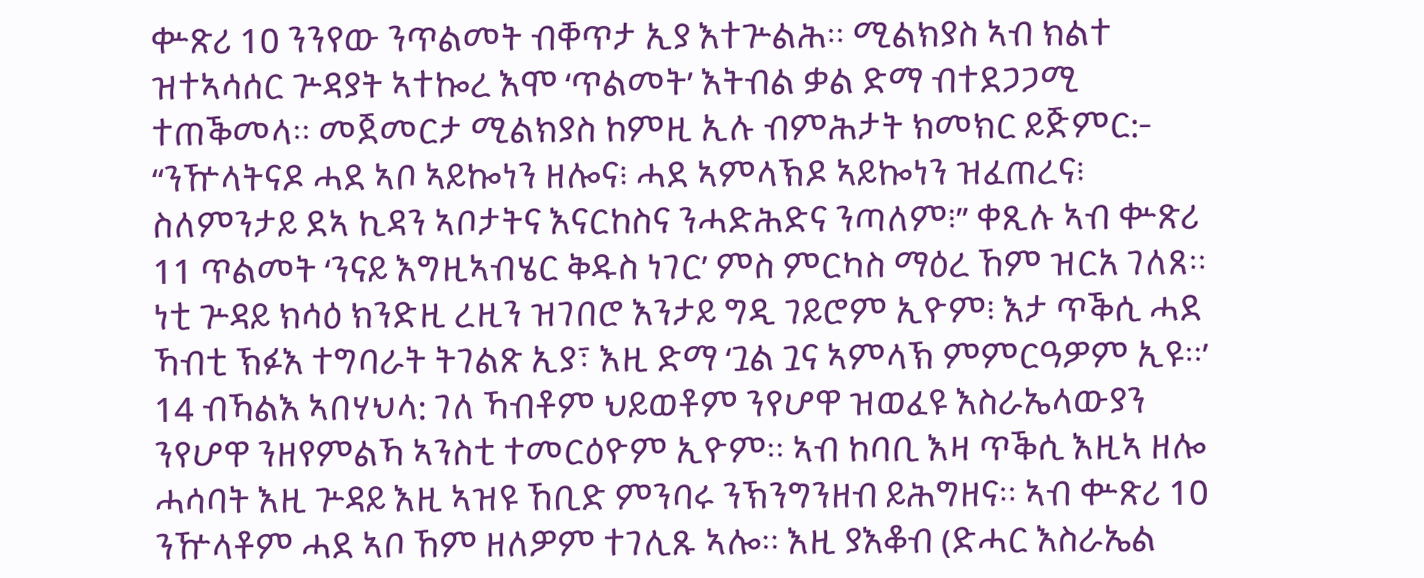ቍጽሪ 10 ንንየው ንጥልመት ብቐጥታ ኢያ እተጕልሕ። ሚልክያስ ኣብ ክልተ ዝተኣሳሰር ጕዳያት ኣተኰረ እሞ ‘ጥልመት’ እትብል ቃል ድማ ብተደጋጋሚ ተጠቕመላ። መጀመርታ ሚልክያስ ከምዚ ኢሉ ብምሕታት ክመክር ይጅምር:- “ንዅላትናዶ ሓደ ኣቦ ኣይኰነን ዘሎና፧ ሓደ ኣምላኽዶ ኣይኰነን ዝፈጠረና፧ ስለምንታይ ደኣ ኪዳን ኣቦታትና እናርከስና ንሓድሕድና ንጣለም፧” ቀጺሉ ኣብ ቍጽሪ 11 ጥልመት ‘ንናይ እግዚኣብሄር ቅዱስ ነገር’ ምስ ምርካስ ማዕረ ኸም ዝርአ ገለጸ። ነቲ ጕዳይ ክሳዕ ክንድዚ ረዚን ዝገበሮ እንታይ ግዲ ገይሮም ኢዮም፧ እታ ጥቕሲ ሓደ ኻብቲ ኽፉእ ተግባራት ትገልጽ ኢያ፣ እዚ ድማ ‘ጓል ጓና ኣምላኽ ምምርዓዎም ኢዩ።’
14 ብኻልእ ኣበሃህላ: ገለ ኻብቶም ህይወቶም ንየሆዋ ዝወፈዩ እስራኤላውያን ንየሆዋ ንዘየምልኻ ኣንስቲ ተመርዕዮም ኢዮም። ኣብ ከባቢ እዛ ጥቕሲ እዚኣ ዘሎ ሓሳባት እዚ ጕዳይ እዚ ኣዝዩ ኸቢድ ምንባሩ ንኽንግንዘብ ይሕግዘና። ኣብ ቍጽሪ 10 ንዅላቶም ሓደ ኣቦ ኸም ዘለዎም ተገሊጹ ኣሎ። እዚ ያእቆብ (ድሓር እስራኤል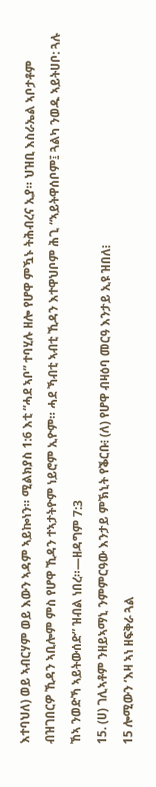እተባህለ) ወይ ኣብርሃም ወይ እውን ኣዳም ኣይኰነን። ሚልክያስ 1:6 እቲ “ሓደ ኣቦ” ተባሂሉ ዘሎ የሆዋ ምዃኑ ትሕብረና ኢያ። ህዝቢ እስራኤል ኣቦታቶም ብዝገበርዎ ኺዳን ኣቢሎም ምስ የሆዋ ኺዳን ተኣታትዮም ነይሮም ኢዮም። ሓደ ኻብቲ ኣብቲ ኺዳን እተዋህቦም ሕጊ “ኣይትዋሰቦም፤ ጓልካ ንወዱ ኣይትሀቦ: ጓሉ ኸኣ ንወድኻ ኣይትውሰድ” ዝብል ነበረ።—ዘዳግም 7:3
15. (ሀ) ገሊኣቶም ንዘይኣማኒ ንምምርዓው እንታይ ምኽኒት የቕርቡ፧ (ለ) የሆዋ ብዛዕባ መርዓ እንታይ ኢዩ ዝበለ፧
15 ሎሚውን ‘እዛ ኣነ ዘፍቅራ ጓል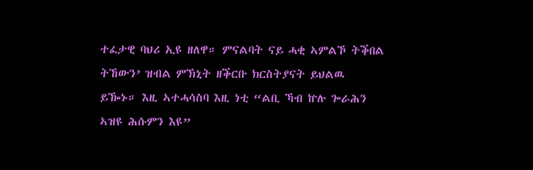ተፈታዊ ባህሪ ኢዩ ዘለዋ። ምናልባት ናይ ሓቂ ኣምልኾ ትቕበል ትኸውን’ ዝብል ምኽኒት ዘቕርቡ ክርስትያናት ይህልዉ ይዀኑ። እዚ ኣተሓሳስባ እዚ ነቲ “ልቢ ኻብ ኵሉ ጐራሕን ኣዝዩ ሕሱምን እዩ”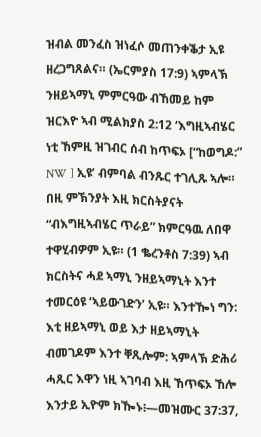ዝብል መንፈስ ዝነፈሶ መጠንቀቕታ ኢዩ ዘረጋግጸልና። (ኤርምያስ 17:9) ኣምላኽ ንዘይኣማኒ ምምርዓው ብኸመይ ከም ዝርእዮ ኣብ ሚልክያስ 2:12 ‘እግዚኣብሄር ነቲ ኸምዚ ዝገብር ሰብ ከጥፍኦ [“ከወግዶ:” NW ] ኢዩ’ ብምባል ብንጹር ተገሊጹ ኣሎ። በዚ ምኽንያት እዚ ክርስትያናት “ብእግዚኣብሄር ጥራይ” ክምርዓዉ ለበዋ ተዋሂብዎም ኢዩ። (1 ቈረንቶስ 7:39) ኣብ ክርስትና ሓደ ኣማኒ ንዘይኣማኒት እንተ ተመርዕዩ ‘ኣይውገድን’ ኢዩ። እንተዀነ ግን: እቲ ዘይኣማኒ ወይ እታ ዘይኣማኒት ብመገዶም እንተ ቐጺሎም: ኣምላኽ ድሕሪ ሓጺር እዋን ነዚ ኣገባብ እዚ ኸጥፍኦ ኸሎ እንታይ ኢዮም ክዀኑ፧—መዝሙር 37:37,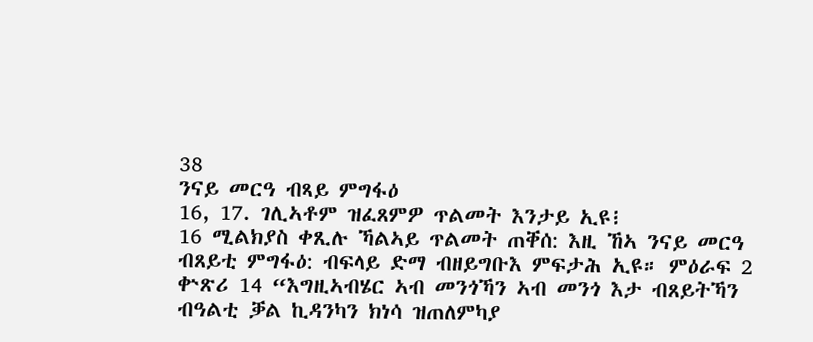38
ንናይ መርዓ ብጻይ ምግፋዕ
16, 17. ገሊኣቶም ዝፈጸምዎ ጥልመት እንታይ ኢዩ፧
16 ሚልክያስ ቀጺሉ ኻልኣይ ጥልመት ጠቐሰ: እዚ ኸኣ ንናይ መርዓ ብጸይቲ ምግፋዕ: ብፍላይ ድማ ብዘይግቡእ ምፍታሕ ኢዩ። ምዕራፍ 2 ቍጽሪ 14 “እግዚኣብሄር ኣብ መንጎኻን ኣብ መንጎ እታ ብጸይትኻን ብዓልቲ ቓል ኪዳንካን ክነሳ ዝጠለምካያ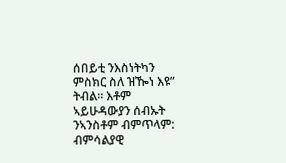ሰበይቲ ንእስነትካን ምስክር ስለ ዝዀነ እዩ” ትብል። እቶም ኣይሁዳውያን ሰብኡት ንኣንስቶም ብምጥላም: ብምሳልያዊ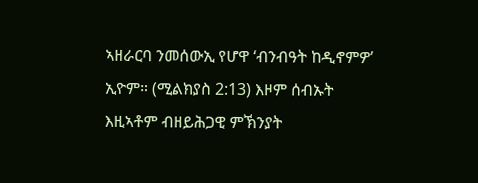ኣዘራርባ ንመሰውኢ የሆዋ ‘ብንብዓት ከዲኖምዎ’ ኢዮም። (ሚልክያስ 2:13) እዞም ሰብኡት እዚኣቶም ብዘይሕጋዊ ምኽንያት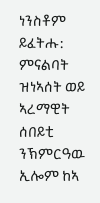ነንስቶም ይፈትሑ: ምናልባት ዝነኣሰት ወይ ኣረማዊት ሰበይቲ ንኽምርዓዉ ኢሎም ከኣ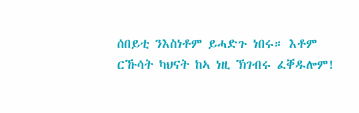ሰበይቲ ንእስነቶም ይሓድጉ ነበሩ። እቶም ርኹሳት ካህናት ከኣ ነዚ ኽገብሩ ፈቐዱሎም!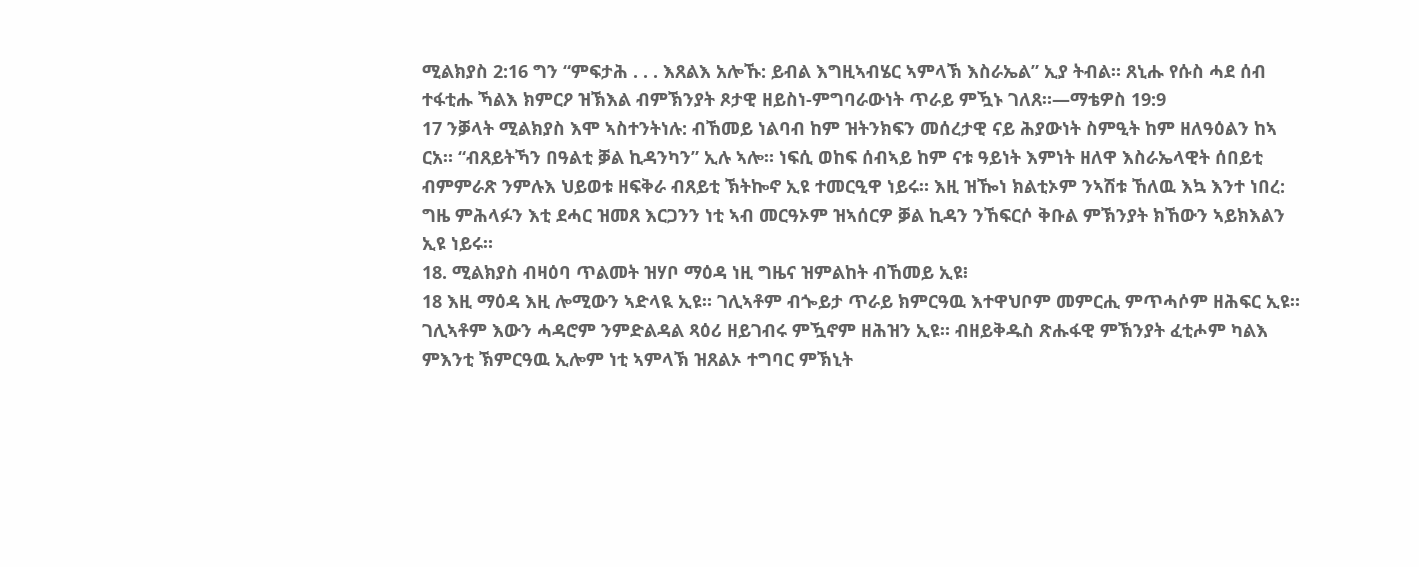ሚልክያስ 2:16 ግን “ምፍታሕ . . . እጸልእ አሎኹ: ይብል እግዚኣብሄር ኣምላኽ እስራኤል” ኢያ ትብል። ጸኒሑ የሱስ ሓደ ሰብ ተፋቲሑ ኻልእ ክምርዖ ዝኽእል ብምኽንያት ጾታዊ ዘይስነ-ምግባራውነት ጥራይ ምዃኑ ገለጸ።—ማቴዎስ 19:9
17 ንቓላት ሚልክያስ እሞ ኣስተንትነሉ: ብኸመይ ነልባብ ከም ዝትንክፍን መሰረታዊ ናይ ሕያውነት ስምዒት ከም ዘለዓዕልን ከኣ ርአ። “ብጸይትኻን በዓልቲ ቓል ኪዳንካን” ኢሉ ኣሎ። ነፍሲ ወከፍ ሰብኣይ ከም ናቱ ዓይነት እምነት ዘለዋ እስራኤላዊት ሰበይቲ ብምምራጽ ንምሉእ ህይወቱ ዘፍቅራ ብጸይቲ ኽትኰኖ ኢዩ ተመርዒዋ ነይሩ። እዚ ዝዀነ ክልቲኦም ንኣሽቱ ኸለዉ እኳ እንተ ነበረ: ግዜ ምሕላፉን እቲ ደሓር ዝመጸ እርጋንን ነቲ ኣብ መርዓኦም ዝኣሰርዎ ቓል ኪዳን ንኸፍርሶ ቅቡል ምኽንያት ክኸውን ኣይክእልን ኢዩ ነይሩ።
18. ሚልክያስ ብዛዕባ ጥልመት ዝሃቦ ማዕዳ ነዚ ግዜና ዝምልከት ብኸመይ ኢዩ፧
18 እዚ ማዕዳ እዚ ሎሚውን ኣድላዪ ኢዩ። ገሊኣቶም ብጐይታ ጥራይ ክምርዓዉ እተዋህቦም መምርሒ ምጥሓሶም ዘሕፍር ኢዩ። ገሊኣቶም እውን ሓዳሮም ንምድልዳል ጻዕሪ ዘይገብሩ ምዃኖም ዘሕዝን ኢዩ። ብዘይቅዱስ ጽሑፋዊ ምኽንያት ፈቲሖም ካልእ ምእንቲ ኽምርዓዉ ኢሎም ነቲ ኣምላኽ ዝጸልኦ ተግባር ምኽኒት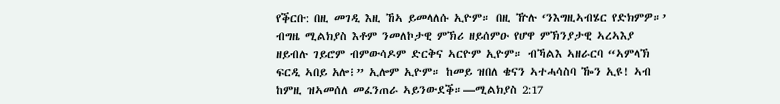የቕርቡ: በዚ መገዲ እዚ ኸኣ ይመላለሱ ኢዮም። በዚ ዅሉ ‘ንእግዚኣብሄር የድክምዎ።’ ብግዜ ሚልክያስ እቶም ንመለኮታዊ ምኽሪ ዘይሰምዑ የሆዋ ምኽንያታዊ ኣረኣእያ ዘይብሉ ገይሮም ብምውሳዶም ድርቅና ኣርዮም ኢዮም። ብኻልእ ኣዘራርባ “ኣምላኽ ፍርዲ ኣበይ አሎ፧” ኢሎም ኢዮም። ከመይ ዝበለ ቄናን ኣተሓሳስባ ዀን ኢዩ! ኣብ ከምዚ ዝኣመሰለ መፈንጠራ ኣይንውደቕ።—ሚልክያስ 2:17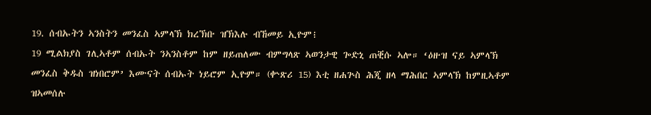19. ሰብኡትን ኣንስትን መንፈስ ኣምላኽ ክረኽቡ ዝኽእሉ ብኸመይ ኢዮም፧
19 ሚልክያስ ገሊኣቶም ሰብኡት ንኣንስቶም ከም ዘይጠለሙ ብምግላጽ ኣወንታዊ ጐድኒ ጠቒሱ ኣሎ። ‘ዕዙዝ ናይ ኣምላኽ መንፈስ ቅዱስ ዝነበሮም’ እሙናት ሰብኡት ነይሮም ኢዮም። (ቍጽሪ 15) እቲ ዘሐጕስ ሕጂ ዘላ ማሕበር ኣምላኽ ከምዚኣቶም ዝኣመሰሉ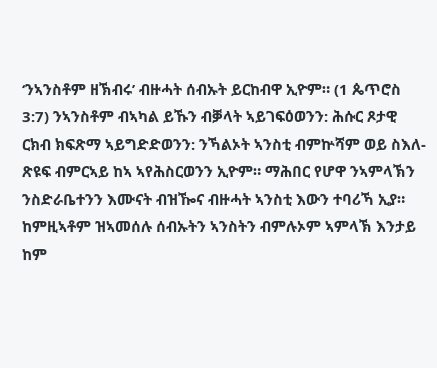‘ንኣንስቶም ዘኽብሩ’ ብዙሓት ሰብኡት ይርከብዋ ኢዮም። (1 ጴጥሮስ 3:7) ንኣንስቶም ብኣካል ይኹን ብቓላት ኣይገፍዕወንን: ሕሱር ጾታዊ ርክብ ክፍጽማ ኣይግድድወንን: ንኻልኦት ኣንስቲ ብምኵሻም ወይ ስእለ-ጽዩፍ ብምርኣይ ከኣ ኣየሕስርወንን ኢዮም። ማሕበር የሆዋ ንኣምላኽን ንስድራቤተንን እሙናት ብዝዀና ብዙሓት ኣንስቲ እውን ተባሪኻ ኢያ። ከምዚኣቶም ዝኣመሰሉ ሰብኡትን ኣንስትን ብምሉኦም ኣምላኽ እንታይ ከም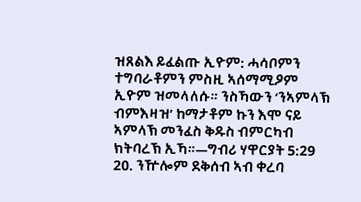ዝጸልእ ይፈልጡ ኢዮም: ሓሳቦምን ተግባራቶምን ምስዚ ኣሰማሚዖም ኢዮም ዝመላለሱ። ንስኻውን ‘ንኣምላኽ ብምእዛዝ’ ከማታቶም ኩን እሞ ናይ ኣምላኽ መንፈስ ቅዱስ ብምርካብ ክትባረኽ ኢኻ።—ግብሪ ሃዋርያት 5:29
20. ንዅሎም ደቅሰብ ኣብ ቀረባ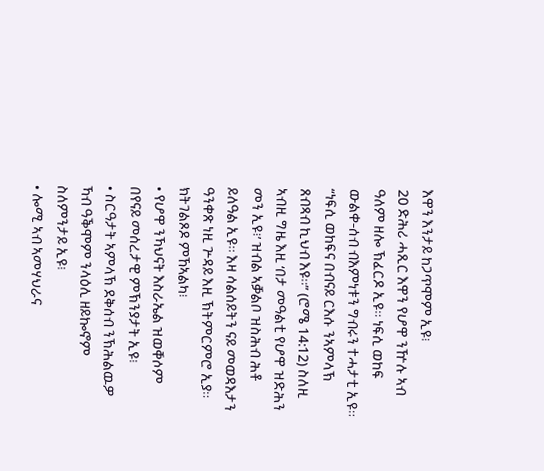እዋን እንታይ ከጋጥሞም ኢዩ፧
20 ድሕሪ ሓጺር እዋን የሆዋ ንዅሉ ኣብ ዓለም ዘሎ ኽፈርዶ ኢዩ። ነፍሲ ወከፍ ውልቀ-ሰብ ብእምነቱን ግብሩን ተሓታቲ ኢዩ። “ነፍሲ ወከፍና በብናይ ርእሱ ንኣምላኽ ጸብጻብ ኪህብ እዩ።” (ሮሜ 14:12) ስለዚ ኣብዚ ግዜ እዚ ‘በታ መዓልቲ የሆዋ ዝድሕን መን ኢዩ፧’ ዝብል ኣቓልቦ ዝስሕብ ሕቶ ይለዓል ኢዩ። እዛ ሳልሰይትን ናይ መወዳእታን ዓንቀጽ ነዚ ጕዳይ እዚ ኽትምርምሮ ኢያ።
ክትገልጾዶ ምኸኣልካ፧
• የሆዋ ንኻህናት እስራኤል ዝወቐሶም በየናይ መሰረታዊ ምኽንያታት ኢዩ፧
• ስርዓታት ኣምላኽ ደቅሰብ ንኽሕልዉዎ ኻብ ዓቕሞም ንላዕሊ ዘይኰኖም ስለምንታይ ኢዩ፧
• ሎሚ ኣብ ኣመሃህራና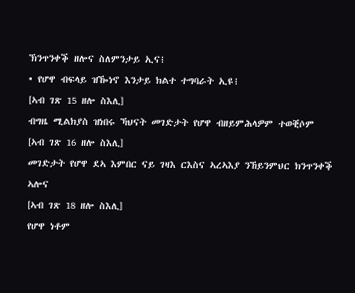ኽንጥንቀቕ ዘሎና ስለምንታይ ኢና፧
• የሆዋ ብፍላይ ዝዀነኖ እንታይ ክልተ ተግባራት ኢዩ፧
[ኣብ ገጽ 15 ዘሎ ስእሊ]
ብግዜ ሚልክያስ ዝነበሩ ኻህናት መገድታት የሆዋ ብዘይምሕላዎም ተወቒሶም
[ኣብ ገጽ 16 ዘሎ ስእሊ]
መገድታት የሆዋ ደኣ እምበር ናይ ገዛእ ርእስና ኣረኣእያ ንኸይንምህር ክንጥንቀቕ ኣሎና
[ኣብ ገጽ 18 ዘሎ ስእሊ]
የሆዋ ነቶም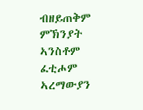ብዘይጠቅም ምኽንያት ኣንስቶም ፈቲሖም ኣረማውያን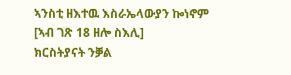ኣንስቲ ዘእተዉ እስራኤላውያን ኰነኖም
[ኣብ ገጽ 18 ዘሎ ስእሊ]
ክርስትያናት ንቓል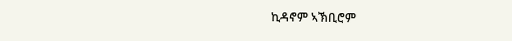ኪዳኖም ኣኽቢሮም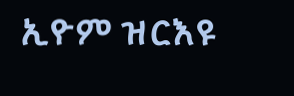ኢዮም ዝርእዩ